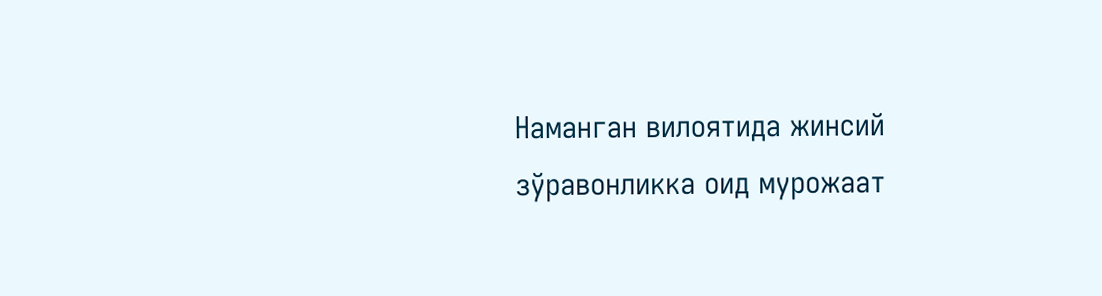Наманган вилоятида жинсий зўравонликка оид мурожаат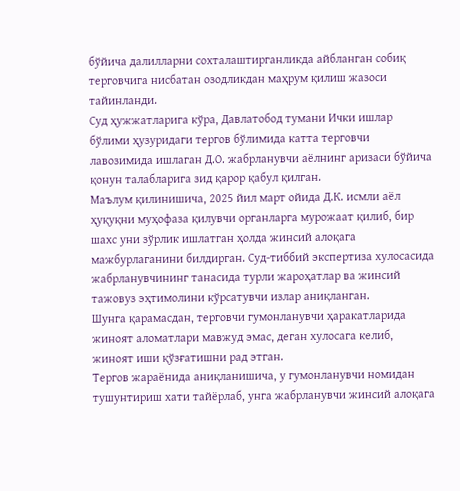бўйича далилларни сохталаштирганликда айбланган собиқ терговчига нисбатан озодликдан маҳрум қилиш жазоси тайинланди.
Суд ҳужжатларига кўра, Давлатобод тумани Ички ишлар бўлими ҳузуридаги тергов бўлимида катта терговчи лавозимида ишлаган Д.О. жабрланувчи аёлнинг аризаси бўйича қонун талабларига зид қарор қабул қилган.
Маълум қилинишича, 2025 йил март ойида Д.К. исмли аёл ҳуқуқни муҳофаза қилувчи органларга мурожаат қилиб, бир шахс уни зўрлик ишлатган ҳолда жинсий алоқага мажбурлаганини билдирган. Суд-тиббий экспертиза хулосасида жабрланувчининг танасида турли жароҳатлар ва жинсий тажовуз эҳтимолини кўрсатувчи излар аниқланган.
Шунга қарамасдан, терговчи гумонланувчи ҳаракатларида жиноят аломатлари мавжуд эмас, деган хулосага келиб, жиноят иши қўзғатишни рад этган.
Тергов жараёнида аниқланишича, у гумонланувчи номидан тушунтириш хати тайёрлаб, унга жабрланувчи жинсий алоқага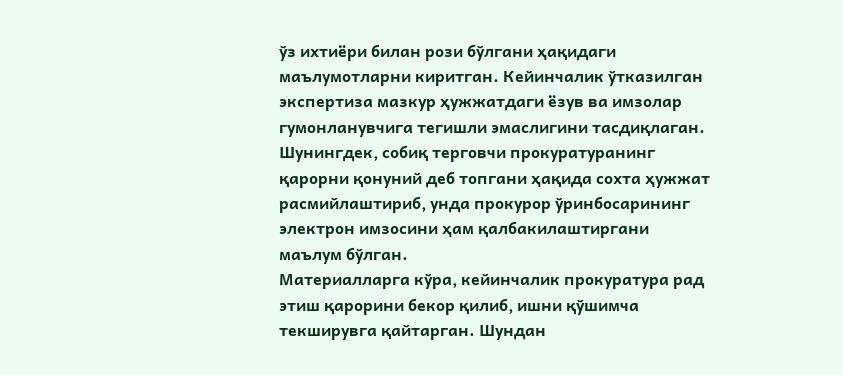ўз ихтиёри билан рози бўлгани ҳақидаги маълумотларни киритган. Кейинчалик ўтказилган экспертиза мазкур ҳужжатдаги ёзув ва имзолар гумонланувчига тегишли эмаслигини тасдиқлаган.
Шунингдек, собиқ терговчи прокуратуранинг қарорни қонуний деб топгани ҳақида сохта ҳужжат расмийлаштириб, унда прокурор ўринбосарининг электрон имзосини ҳам қалбакилаштиргани маълум бўлган.
Материалларга кўра, кейинчалик прокуратура рад этиш қарорини бекор қилиб, ишни қўшимча текширувга қайтарган. Шундан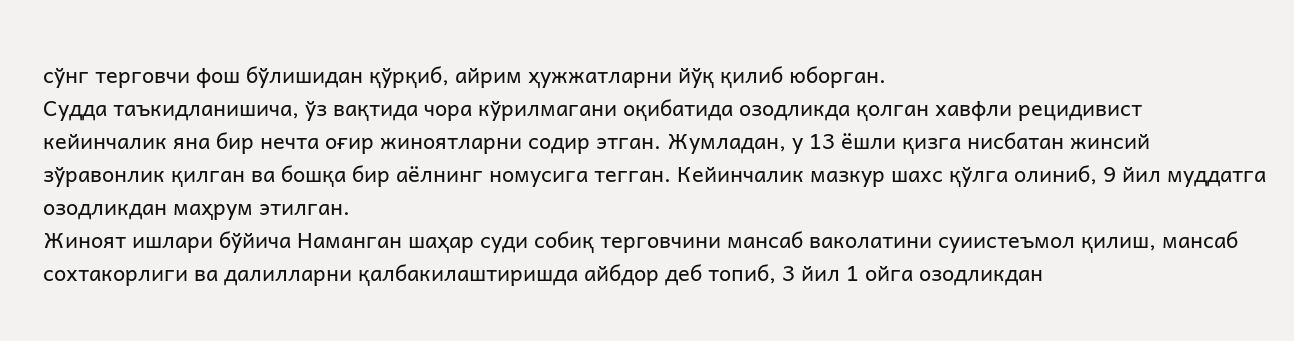сўнг терговчи фош бўлишидан қўрқиб, айрим ҳужжатларни йўқ қилиб юборган.
Судда таъкидланишича, ўз вақтида чора кўрилмагани оқибатида озодликда қолган хавфли рецидивист кейинчалик яна бир нечта оғир жиноятларни содир этган. Жумладан, у 13 ёшли қизга нисбатан жинсий зўравонлик қилган ва бошқа бир аёлнинг номусига тегган. Кейинчалик мазкур шахс қўлга олиниб, 9 йил муддатга озодликдан маҳрум этилган.
Жиноят ишлари бўйича Наманган шаҳар суди собиқ терговчини мансаб ваколатини суиистеъмол қилиш, мансаб сохтакорлиги ва далилларни қалбакилаштиришда айбдор деб топиб, 3 йил 1 ойга озодликдан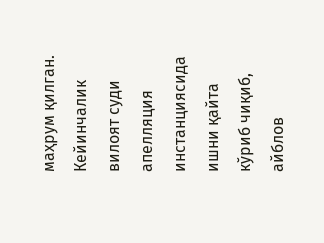маҳрум қилган.
Кейинчалик вилоят суди апелляция инстанциясида ишни қайта кўриб чиқиб, айблов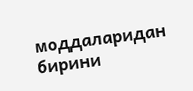моддаларидан бирини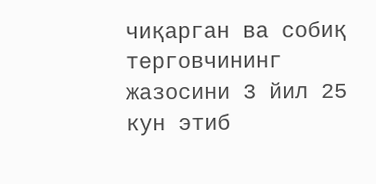чиқарган ва собиқ терговчининг жазосини 3 йил 25 кун этиб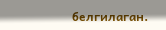белгилаган.